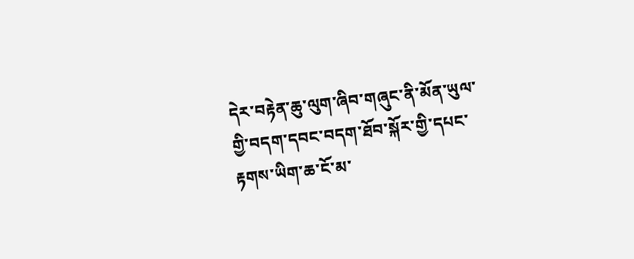དེར་བརྟེན་ཆུ་ལུག་ཞིབ་གཞུང་ནི་མོན་ཡུལ་གྱི་བདག་དབང་བདག་ཐོབ་སྐོར་གྱི་དཔང་རྟགས་ཡིག་ཆ་ངོ་མ་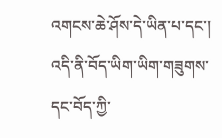འགངས་ཆེ་ཤོས་དེ་ཡིན་པ་དང་། འདི་ནི་བོད་ཡིག་ཡིག་གཟུགས་དང་བོད་ཀྱི་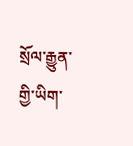སྲོལ་རྒྱུན་གྱི་ཡིག་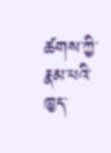ཚགས་ཀྱི་རྣམ་པའི་ཁྱད་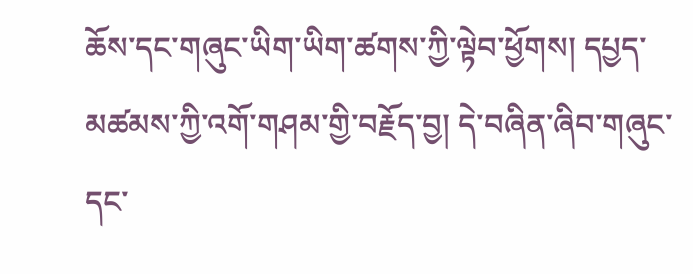ཆོས་དང་གཞུང་ཡིག་ཡིག་ཚགས་ཀྱི་ལྟེབ་ཕྱོགས། དཔྱད་མཚམས་ཀྱི་འགོ་གཤམ་གྱི་བརྗོད་བྱ། དེ་བཞིན་ཞིབ་གཞུང་དང་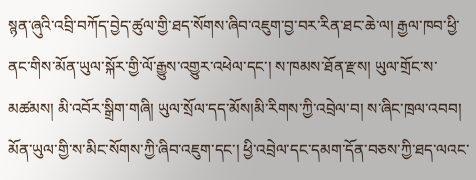སྙན་ཞུའི་འབྲི་བཀོད་བྱེད་ཚུལ་གྱི་ཐད་སོགས་ཞིབ་འཇུག་བྱ་བར་རིན་ཐང་ཆེ་ལ། རྒྱལ་ཁབ་ཕྱི་ནང་གིས་མོན་ཡུལ་སྐོར་གྱི་ལོ་རྒྱུས་འགྱུར་འཕེལ་དང་། ས་ཁམས་ཐོན་རྫས། ཡུལ་གྲོང་ས་མཚམས། མི་འབོར་སྒྲིག་གཞི། ཡུལ་སྲོལ་དད་མོས།མི་རིགས་ཀྱི་འབྲེལ་བ། ས་ཞིང་ཁྲལ་འབབ། མོན་ཡུལ་གྱི་ས་མིང་སོགས་ཀྱི་ཞིབ་འཇུག་དང་། ཕྱི་འབྲེལ་དང་དམག་དོན་བཅས་ཀྱི་ཐད་ལའང་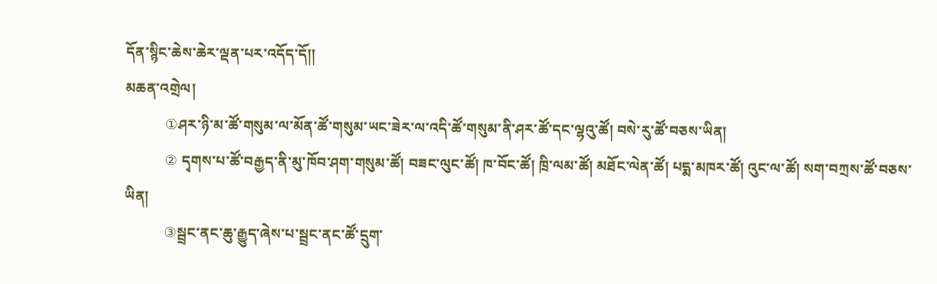དོན་སྙིང་ཆེས་ཆེར་ལྡན་པར་འདོད་དོ།།
མཆན་འགྲེལ།
           ①ཤར་ཉི་མ་ཚོ་གསུམ་ལ་མོན་ཚོ་གསུམ་ཡང་ཟེར་ལ་འདི་ཚོ་གསུམ་ནི་ཤར་ཚོ་དང་ལྷའུ་ཚོ། བསེ་རུ་ཚོ་བཅས་ཡིན།
           ② དྭགས་པ་ཚོ་བརྒྱད་ནི་མུ་ཁོབ་ཤག་གསུམ་ཚོ། བཟང་ལུང་ཚོ། ཁ་བོང་ཚོ། ཁྲི་ལམ་ཚོ། མཐོང་ལེན་ཚོ། པདྨ་མཁར་ཚོ། འུང་ལ་ཚོ། སག་བཀྲས་ཚོ་བཅས་ཡིན།
           ③སྦྲང་ནང་ཆུ་རྒྱུད་ཞེས་པ་སྦྲང་ནང་ཚོ་དྲུག་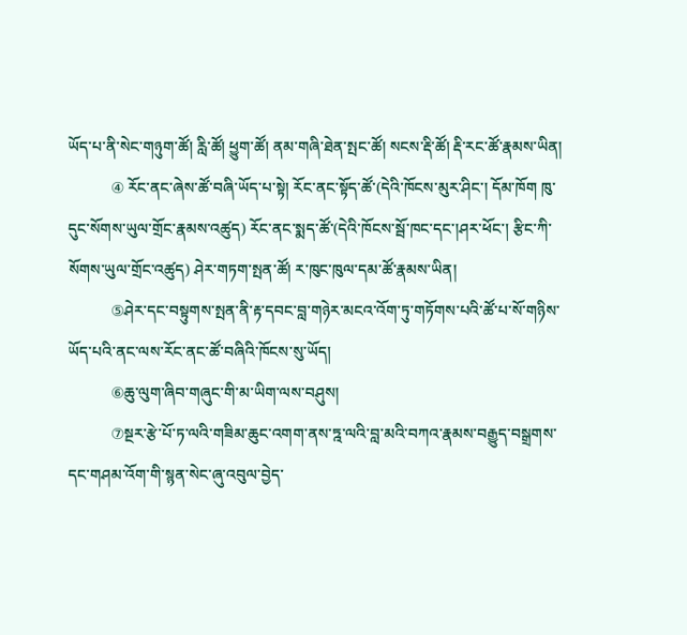ཡོད་པ་ནི་སེང་གཉུག་ཚོ། རླི་ཚོ། ཕྱུག་ཚོ། ནམ་གཞི་ཐེན་སྤང་ཚོ། སངས་རྡི་ཚོ། རྡི་རང་ཚོ་རྣམས་ཡིན།
           ④ རོང་ནང་ཞེས་ཚོ་བཞི་ཡོད་པ་སྟེ། རོང་ནང་སྟོད་ཚོ་(དེའི་ཁོངས་མུར་ཤིང་། དོམ་ཁོག ཁུ་དུང་སོགས་ཡུལ་གྲོང་རྣམས་འཚུད) རོང་ནང་སྨད་ཚོ་(དེའི་ཁོངས་སྦོ་ཁང་དང་།ཤར་ཕོང་། རྩིང་ཀི་སོགས་ཡུལ་གྲོང་འཚུད) ཤེར་གཏག་སྤན་ཚོ། ར་ཁུང་ཁུལ་དམ་ཚོ་རྣམས་ཡིན།
           ⑤ཤེར་དང་བསྟུགས་སྤན་ནི་རྟ་དབང་བླ་གཉེར་མངའ་འོག་ཏུ་གཏོགས་པའི་ཚོ་པ་སོ་གཉིས་ཡོད་པའི་ནང་ལས་རོང་ནང་ཚོ་བཞིའི་ཁོངས་སུ་ཡོད།
           ⑥ཆུ་ལུག་ཞིབ་གཞུང་གི་མ་ཡིག་ལས་བཤུས།
           ⑦སྔར་རྩེ་པོ་ཏ་ལའི་གཟིམ་ཆུང་འགག་ནས་ཏྰ་ལའི་བླ་མའི་བཀའ་རྣམས་བརྒྱུད་བསྒྲགས་དང་གཤམ་འོག་གི་སྙན་སེང་ཞུ་འབུལ་བྱེད་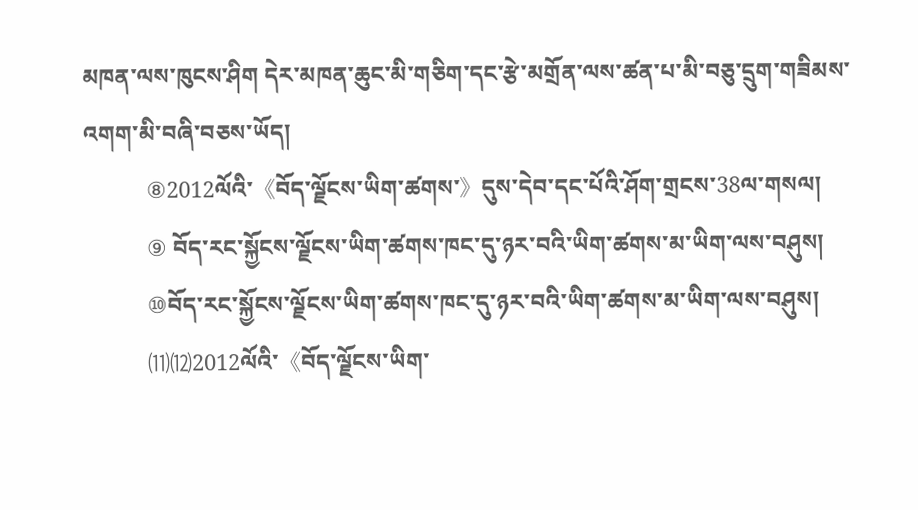མཁན་ལས་ཁུངས་ཤིག དེར་མཁན་ཆུང་མི་གཅིག་དང་རྩེ་མགྲོན་ལས་ཚན་པ་མི་བཅུ་དྲུག་གཟིམས་འགག་མི་བཞི་བཅས་ཡོད།
           ⑧2012ལོའི་《བོད་ལྗོངས་ཡིག་ཚགས་》དུས་དེབ་དང་པོའི་ཤོག་གྲངས་38ལ་གསལ།
           ⑨ བོད་རང་སྐྱོངས་ལྗོངས་ཡིག་ཚགས་ཁང་དུ་ཉར་བའི་ཡིག་ཚགས་མ་ཡིག་ལས་བཤུས།
           ⑩བོད་རང་སྐྱོངས་ལྗོངས་ཡིག་ཚགས་ཁང་དུ་ཉར་བའི་ཡིག་ཚགས་མ་ཡིག་ལས་བཤུས།
           ⑾⑿2012ལོའི་《བོད་ལྗོངས་ཡིག་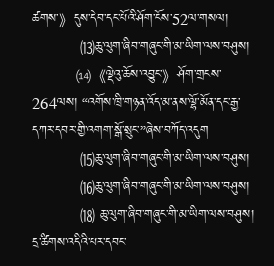ཚགས་》དུས་དེབ་དང་པོའི་ཤོག་ངོས་52ལ་གསལ།
           ⒀ཆུ་ལུག་ཞིབ་གཞུང་གི་མ་ཡིག་ལས་བཤུས།
           ⒁《ལྡེའུ་ཆོས་འབྱུང་》ཤོག་གྲངས་264ལས། “འགོས་ཁྲི་གཉན་འོད་མ་ནས་ལྷོ་མོན་དང་རྒྱ་དཀར་དབར་གྱི་འགག་སྒོ་སྲུང་”ཞེས་བཀོད་འདུག
           ⒂ཆུ་ལུག་ཞིབ་གཞུང་གི་མ་ཡིག་ལས་བཤུས།
           ⒃ཆུ་ལུག་ཞིབ་གཞུང་གི་མ་ཡིག་ལས་བཤུས།
           ⒅ ཆུ་ལུག་ཞིབ་གཞུང་གི་མ་ཡིག་ལས་བཤུས།
དྲ་ཚིགས་འདིའི་པར་དབང་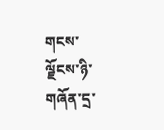གངས་ལྗོངས་ཉི་གཞོན་དྲ་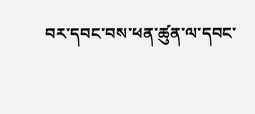བར་དབང་བས་ཕན་ཚུན་ལ་དབང་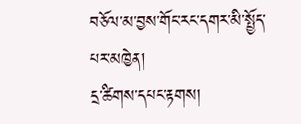བཅོལ་མ་བྱས་གོང་རང་དགར་མི་སྤྱོད་པར་མཁྱེན།
དྲ་ཚིགས་དཔང་རྟགས།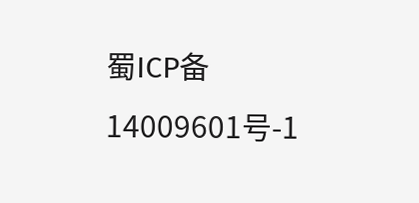蜀ICP备14009601号-1